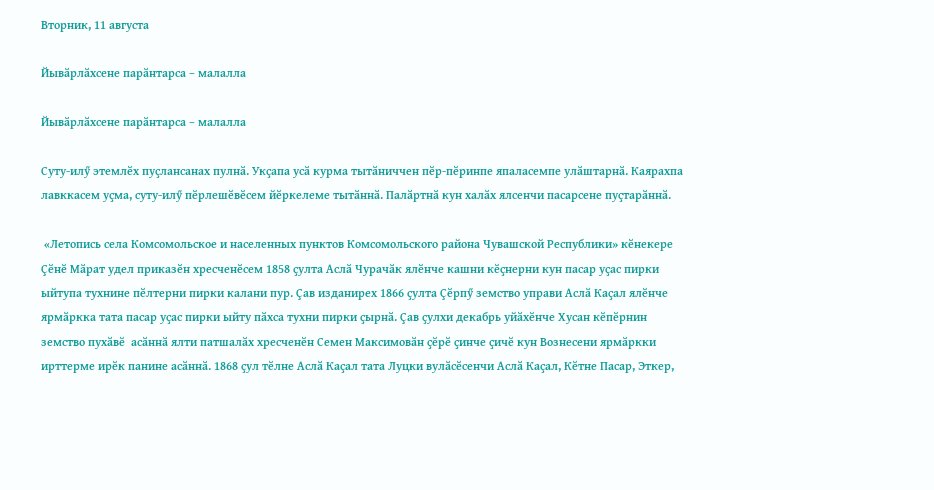Вторник, 11 августа

Йывӑрлӑхсене парӑнтарса – малалла

Йывӑрлӑхсене парӑнтарса – малалла

Суту-илӳ этемлӗх пуҫлансанах пулнӑ. Укҫапа усӑ курма тытӑниччен пӗр-пӗринпе япаласемпе улӑштарнӑ. Каярахпа лавккасем уҫма, суту-илӳ пӗрлешӗвӗсем йӗркелеме тытӑннӑ. Палӑртнӑ кун халӑх ялсенчи пасарсене пуҫтарӑннӑ.

 «Летопись села Комсомольское и населенных пунктов Комсомольского района Чувашской Республики» кӗнекере Ҫӗнӗ Мӑрат удел приказӗн хресченӗсем 1858 ҫулта Аслӑ Чурачӑк ялӗнче кашни кӗҫнерни кун пасар уҫас пирки ыйтупа тухнине пӗлтерни пирки калани пур. Ҫав изданирех 1866 ҫулта Ҫӗрпӳ земство управи Аслӑ Каҫал ялӗнче ярмӑркка тата пасар уҫас пирки ыйту пӑхса тухни пирки ҫырнӑ. Ҫав ҫулхи декабрь уйӑхӗнче Хусан кӗпӗрнин земство пухӑвӗ  асӑннӑ ялти патшалӑх хресченӗн Семен Максимовӑн ҫӗрӗ ҫинче ҫичӗ кун Вознесени ярмӑркки ирттерме ирӗк панине асӑннӑ. 1868 ҫул тӗлне Аслӑ Каҫал тата Луцки вулӑсӗсенчи Аслӑ Каҫал, Кӗтне Пасар, Эткер,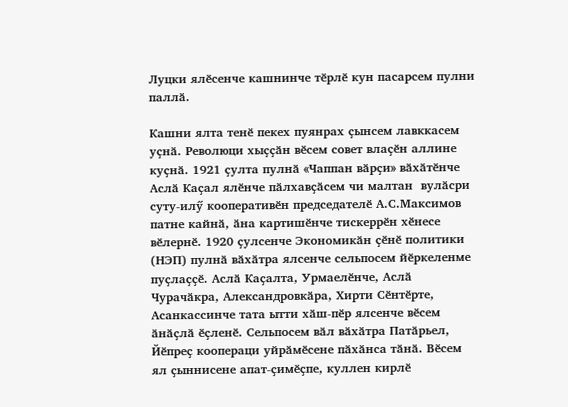Луцки ялӗсенче кашнинче тӗрлӗ кун пасарсем пулни паллӑ.

Кашни ялта тенӗ пекех пуянрах ҫынсем лавккасем уҫнӑ. Революци хыҫҫӑн вӗсем совет влаҫӗн аллине куҫнӑ. 1921 ҫулта пулнӑ «Чаппан вӑрҫи» вӑхӑтӗнче Аслӑ Каҫал ялӗнче пӑлхавҫӑсем чи малтан  вулӑсри суту-илӳ кооперативӗн председателӗ А.С.Максимов патне кайнӑ, ӑна картишӗнче тискеррӗн хӗнесе вӗлернӗ. 1920 ҫулсенче Экономикӑн ҫӗнӗ политики (НЭП) пулнӑ вӑхӑтра ялсенче сельпосем йӗркеленме пуҫлаҫҫӗ. Аслӑ Каҫалта, Урмаелӗнче, Аслӑ Чурачӑкра, Александровкӑра, Хирти Сӗнтӗрте, Асанкассинче тата ытти хӑш-пӗр ялсенче вӗсем ӑнӑҫлӑ ӗҫленӗ. Сельпосем вӑл вӑхӑтра Патӑрьел, Йӗпреҫ коопераци уйрӑмӗсене пӑхӑнса тӑнӑ. Вӗсем ял ҫыннисене апат-ҫимӗҫпе, куллен кирлӗ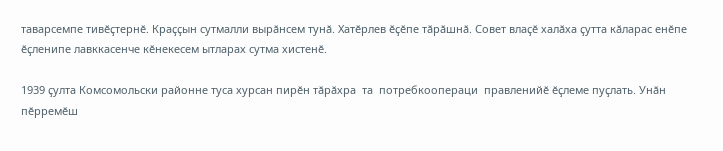таварсемпе тивӗҫтернӗ. Краҫҫын сутмалли вырӑнсем тунӑ. Хатӗрлев ӗҫӗпе тӑрӑшнӑ. Совет влаҫӗ халӑха ҫутта кӑларас енӗпе ӗҫленипе лавккасенче кӗнекесем ытларах сутма хистенӗ.

1939 ҫулта Комсомольски районне туса хурсан пирӗн тӑрӑхра  та  потребкоопераци  правленийӗ ӗҫлеме пуҫлать. Унӑн пӗрремӗш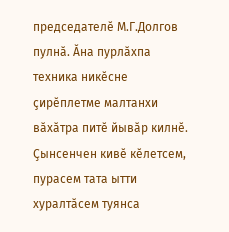председателӗ М.Г.Долгов пулнӑ. Ӑна пурлӑхпа техника никӗсне ҫирӗплетме малтанхи вӑхӑтра питӗ йывӑр килнӗ. Ҫынсенчен кивӗ кӗлетсем, пурасем тата ытти хуралтӑсем туянса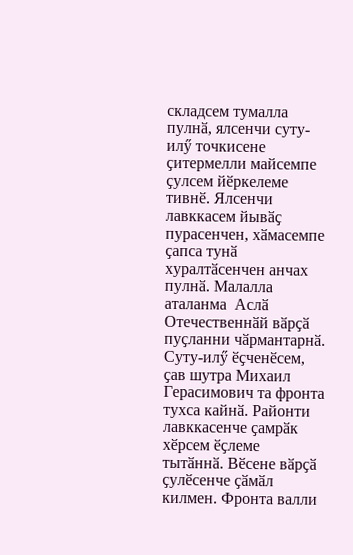складсем тумалла пулнӑ, ялсенчи суту-илӳ точкисене ҫитермелли майсемпе ҫулсем йӗркелеме тивнӗ. Ялсенчи лавккасем йывӑҫ пурасенчен, хӑмасемпе ҫапса тунӑ хуралтӑсенчен анчах пулнӑ. Малалла аталанма  Аслӑ Отечественнӑй вӑрҫӑ пуҫланни чӑрмантарнӑ. Суту-илӳ ӗҫченӗсем, ҫав шутра Михаил Герасимович та фронта тухса кайнӑ. Районти лавккасенче ҫамрӑк хӗрсем ӗҫлеме тытӑннӑ. Вӗсене вӑрҫӑ ҫулӗсенче ҫӑмӑл килмен. Фронта валли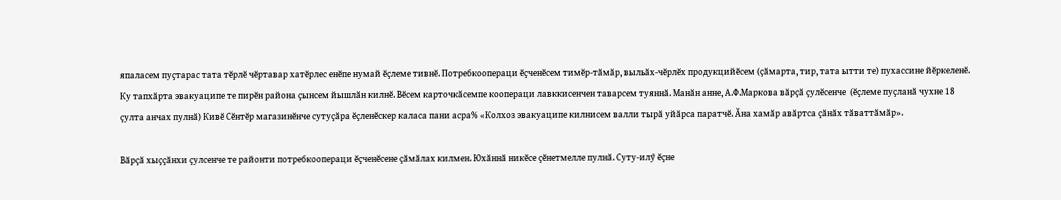япаласем пуҫтарас тата тӗрлӗ чӗртавар хатӗрлес енӗпе нумай ӗҫлеме тивнӗ. Потребкоопераци ӗҫченӗсем тимӗр-тӑмӑр, выльӑх-чӗрлӗх продукцийӗсем (ҫӑмарта, тир, тата ытти те) пухассине йӗркеленӗ. Ку тапхӑрта эвакуаципе те пирӗн района ҫынсем йышлӑн килнӗ. Вӗсем карточкӑсемпе коопераци лавккисенчен таварсем туяннӑ. Манӑн анне, А.Ф.Маркова вӑрҫӑ ҫулӗсенче  (ӗҫлеме пуҫланӑ чухне 18 ҫулта анчах пулнӑ) Кивӗ Сӗнтӗр магазинӗнче сутуҫӑра ӗҫленӗскер каласа пани асра% «Колхоз эвакуаципе килнисем валли тырӑ уйӑрса паратчӗ. Ӑна хамӑр авӑртса ҫӑнӑх тӑваттӑмӑр».

Вӑрҫӑ хыҫҫӑнхи ҫулсенче те районти потребкоопераци ӗҫченӗсене ҫӑмӑлах килмен. Юхӑннӑ никӗсе ҫӗнетмелле пулнӑ. Суту-илӳ ӗҫне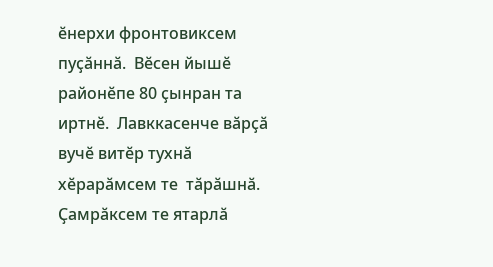ӗнерхи фронтовиксем пуҫӑннӑ.  Вӗсен йышӗ районӗпе 80 ҫынран та иртнӗ.  Лавккасенче вӑрҫӑ вучӗ витӗр тухнӑ хӗрарӑмсем те  тӑрӑшнӑ. Ҫамрӑксем те ятарлӑ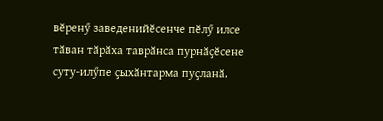вӗренӳ заведенийӗсенче пӗлӳ илсе тӑван тӑрӑха таврӑнса пурнӑҫӗсене суту-илӳпе ҫыхӑнтарма пуҫланӑ.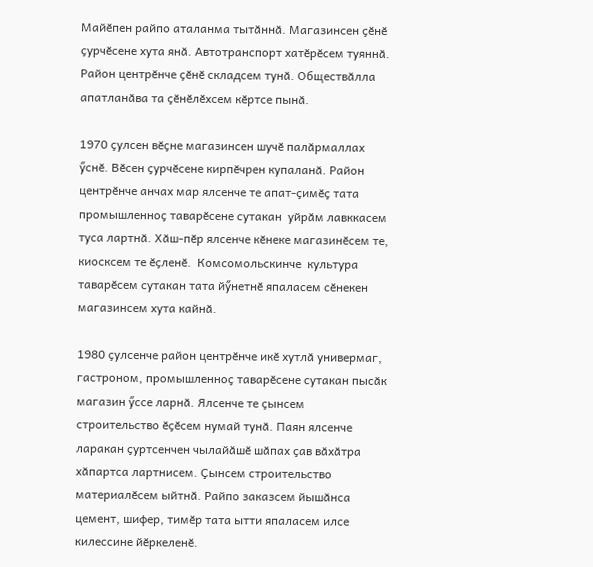Майӗпен райпо аталанма тытӑннӑ. Магазинсен ҫӗнӗ ҫурчӗсене хута янӑ. Автотранспорт хатӗрӗсем туяннӑ. Район центрӗнче ҫӗнӗ складсем тунӑ. Обществӑлла апатланӑва та ҫӗнӗлӗхсем кӗртсе пынӑ.

1970 ҫулсен вӗҫне магазинсен шучӗ палӑрмаллах ӳснӗ. Вӗсен ҫурчӗсене кирпӗчрен купаланӑ. Район центрӗнче анчах мар ялсенче те апат-ҫимӗҫ тата промышленноҫ таварӗсене сутакан  уйрӑм лавккасем туса лартнӑ. Хӑш-пӗр ялсенче кӗнеке магазинӗсем те, киосксем те ӗҫленӗ.  Комсомольскинче  культура таварӗсем сутакан тата йӳнетнӗ япаласем сӗнекен магазинсем хута кайнӑ.

1980 ҫулсенче район центрӗнче икӗ хутлӑ универмаг, гастроном, промышленноҫ таварӗсене сутакан пысӑк магазин ӳссе ларнӑ. Ялсенче те ҫынсем строительство ӗҫӗсем нумай тунӑ. Паян ялсенче ларакан ҫуртсенчен чылайӑшӗ шӑпах ҫав вӑхӑтра хӑпартса лартнисем. Ҫынсем строительство материалӗсем ыйтнӑ. Райпо заказсем йышӑнса цемент, шифер, тимӗр тата ытти япаласем илсе килессине йӗркеленӗ.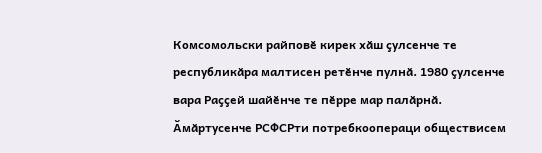Комсомольски райповӗ кирек хӑш ҫулсенче те республикӑра малтисен ретӗнче пулнӑ. 1980 ҫулсенче вара Раҫҫей шайӗнче те пӗрре мар палӑрнӑ. Ӑмӑртусенче РСФСРти потребкоопераци обществисем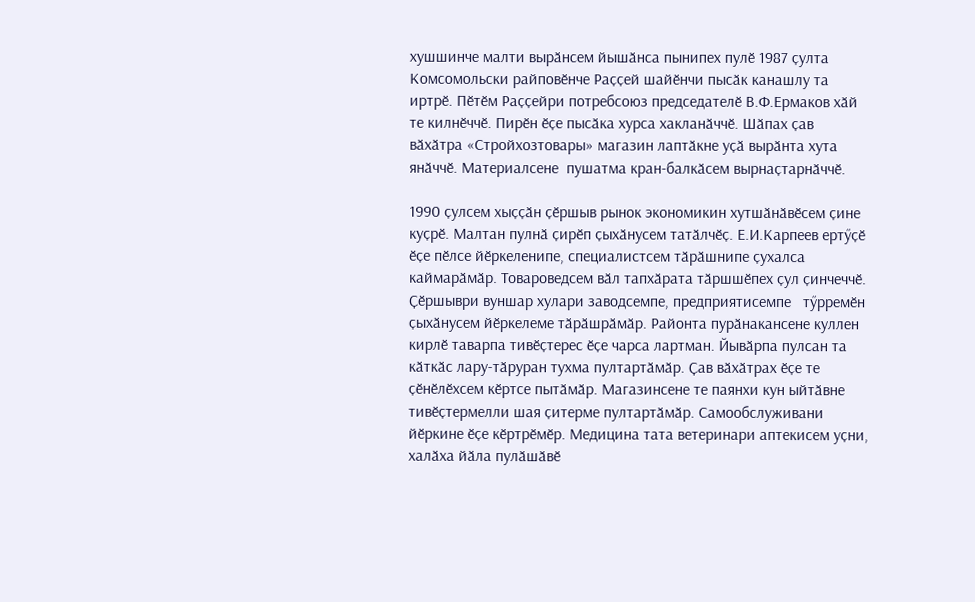хушшинче малти вырӑнсем йышӑнса пынипех пулӗ 1987 ҫулта Комсомольски райповӗнче Раҫҫей шайӗнчи пысӑк канашлу та иртрӗ. Пӗтӗм Раҫҫейри потребсоюз председателӗ В.Ф.Ермаков хӑй те килнӗччӗ. Пирӗн ӗҫе пысӑка хурса хакланӑччӗ. Шӑпах ҫав вӑхӑтра «Стройхозтовары» магазин лаптӑкне уҫӑ вырӑнта хута янӑччӗ. Материалсене  пушатма кран-балкӑсем вырнаҫтарнӑччӗ.

1990 ҫулсем хыҫҫӑн ҫӗршыв рынок экономикин хутшӑнӑвӗсем ҫине куҫрӗ. Малтан пулнӑ ҫирӗп ҫыхӑнусем татӑлчӗҫ. Е.И.Карпеев ертӳҫӗ ӗҫе пӗлсе йӗркеленипе, специалистсем тӑрӑшнипе ҫухалса каймарӑмӑр. Товароведсем вӑл тапхӑрата тӑршшӗпех ҫул ҫинчеччӗ. Ҫӗршыври вуншар хулари заводсемпе, предприятисемпе   тӳрремӗн ҫыхӑнусем йӗркелеме тӑрӑшрӑмӑр. Районта пурӑнакансене куллен кирлӗ таварпа тивӗҫтерес ӗҫе чарса лартман. Йывӑрпа пулсан та кӑткӑс лару-тӑруран тухма пултартӑмӑр. Ҫав вӑхӑтрах ӗҫе те ҫӗнӗлӗхсем кӗртсе пытӑмӑр. Магазинсене те паянхи кун ыйтӑвне тивӗҫтермелли шая ҫитерме пултартӑмӑр. Самообслуживани  йӗркине ӗҫе кӗртрӗмӗр. Медицина тата ветеринари аптекисем уҫни, халӑха йӑла пулӑшӑвӗ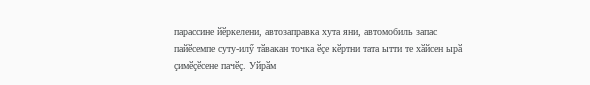парассине йӗркелени, автозаправка хута яни, автомобиль запас пайӗсемпе суту-илӳ тӑвакан точка ӗҫе кӗртни тата ытти те хӑйсен ырӑ ҫимӗҫӗсене пачӗҫ. Уйрӑм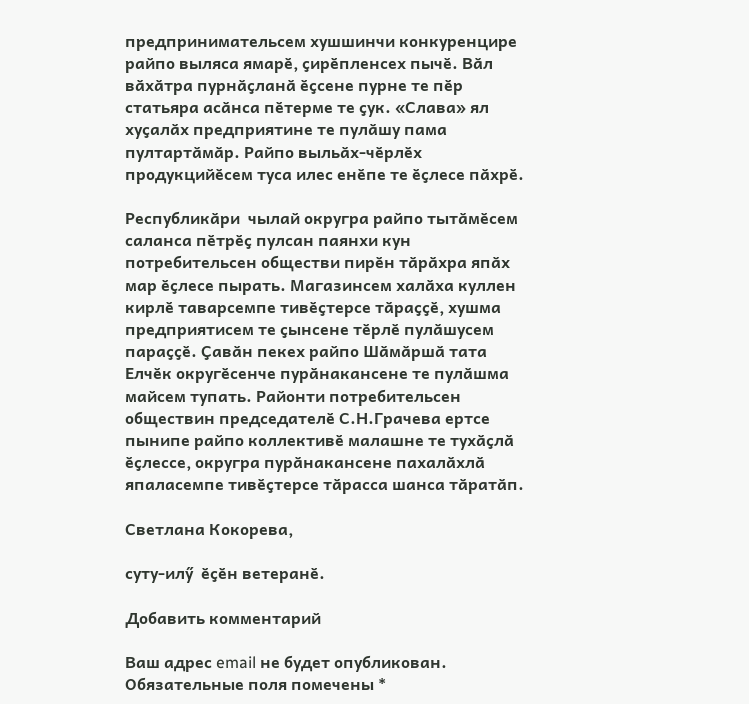предпринимательсем хушшинчи конкуренцире райпо выляса ямарӗ, ҫирӗпленсех пычӗ. Вӑл вӑхӑтра пурнӑҫланӑ ӗҫсене пурне те пӗр статьяра асӑнса пӗтерме те ҫук. «Слава» ял хуҫалӑх предприятине те пулӑшу пама пултартӑмӑр. Райпо выльӑх-чӗрлӗх продукцийӗсем туса илес енӗпе те ӗҫлесе пӑхрӗ.

Республикӑри  чылай округра райпо тытӑмӗсем саланса пӗтрӗҫ пулсан паянхи кун потребительсен обществи пирӗн тӑрӑхра япӑх мар ӗҫлесе пырать. Магазинсем халӑха куллен кирлӗ таварсемпе тивӗҫтерсе тӑраҫҫӗ, хушма предприятисем те ҫынсене тӗрлӗ пулӑшусем параҫҫӗ. Ҫавӑн пекех райпо Шӑмӑршӑ тата Елчӗк округӗсенче пурӑнакансене те пулӑшма майсем тупать. Районти потребительсен обществин председателӗ С.Н.Грачева ертсе пынипе райпо коллективӗ малашне те тухӑҫлӑ ӗҫлессе, округра пурӑнакансене пахалӑхлӑ япаласемпе тивӗҫтерсе тӑрасса шанса тӑратӑп.

Светлана Кокорева,

суту-илӳ  ӗҫӗн ветеранӗ.

Добавить комментарий

Ваш адрес email не будет опубликован. Обязательные поля помечены *